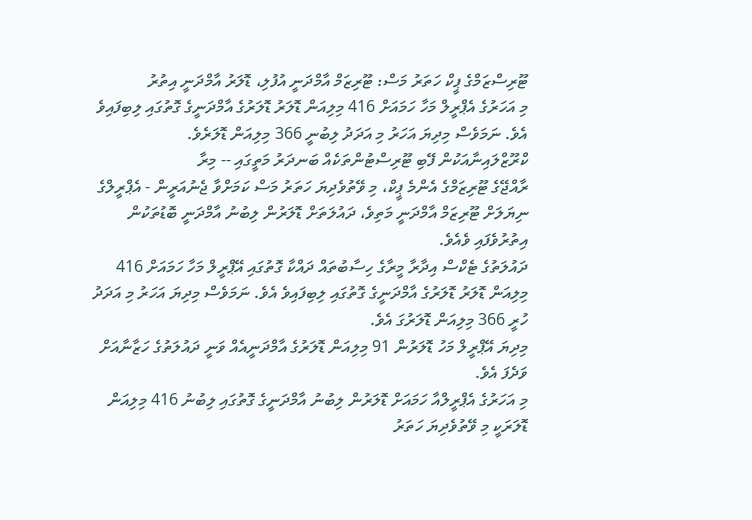ޓޫރިސްޒަމްގެ ޕީކް ހަތަރު މަސް: ޓޫރިޒަމް އާމްދަނީ އުފުލި، ޑޮލަރު އާމްދަނީ އިތުރު
މި އަހަރުގެ އެޕްރީލް މަހާ ހަމައަށް 416 މިލިއަން ޑޮލަރު ޑޮލަރުގެ އާމްދަނީގެ ގޮތުގައި ލިބިފައިވެ އެވެ. ނަމަވެސް މިދިޔަ އަހަރު މި އަދަދު ލިބުނީ 366 މިލިއަން ޑޮލަރެވެ.
ކްރޫޒްލައިނާއަކުން ފޭބި ޓޫރިސްޓުންތަކެއް ބަނދަރު މަތީގައި -- މިރާ
ރާއްޖޭގެ ޓޫރިޒަމްގެ އެންމެ ޕީކް، މި ވޭތުވެދިޔަ ހަތަރު މަސް ކަމަށްވާ ޖެނުއަރީން - އެޕްރީލްގެ ނިޔަލަށް ޓޫރިޒަމް އާމްދަނީ މަތިވެ، ދައުލަތަށް ޑޮލަރުން ލިބުނު އާމްދަނީ ބޮޑުތަކުން އިތުރުވެފައި ވެއެވެ.
ދައުލަތުގެ ޓެކްސް އިދާރާ މީރާގެ ހިސާބުތައް ދައްކާ ގޮތުގައި އޭޕްރީލް މަހާ ހަމައަށް 416 މިލިއަން ޑޮލަރު ޑޮލަރުގެ އާމްދަނީގެ ގޮތުގައި ލިބިފައިވެ އެވެ. ނަމަވެސް މިދިޔަ އަހަރު މި އަދަދު ހުރީ 366 މިލިއަން ޑޮލަރުގަ އެވެ.
މިދިޔަ އޭޕްރީލް މަހު ޑޮލަރުން 91 މިލިއަން ޑޮލަރުގެ އާމްދަނީއެއް ވަނީ ދައުލަތުގެ ހަޒާނާއަށް ވަދެފަ އެވެ.
މި އަހަރުގެ އެޕްރީލްއާ ހަމައަށް ޑޮލަރުން ލިބުނު އާމްދަނީގެ ގޮތުގައި ލިބުނު 416 މިލިއަން ޑޮލަރަކީ މި ވޭތުވެދިޔަ ހަތަރު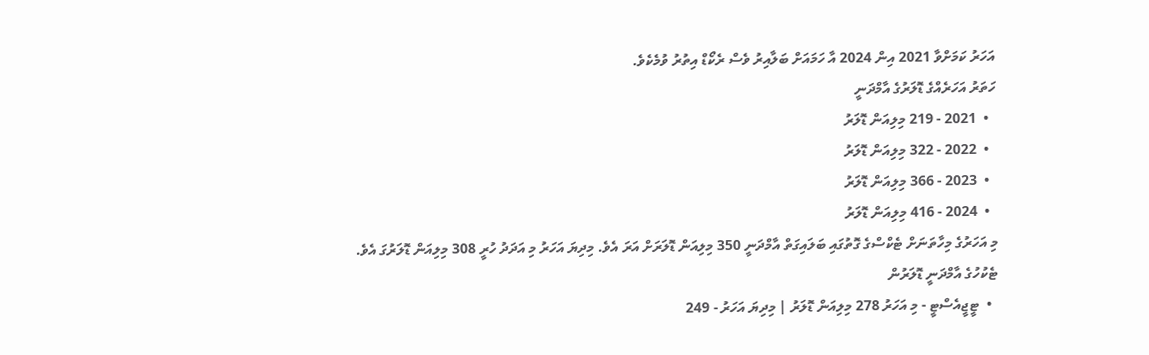އަހަރު ކަމަށްވާ 2021 އިން 2024 އާ ހަމައަށް ބަލާއިރު ވެސް ރެކޯޑް އިތުރު ވުމެކެވެ.
ހަތަރު އަހަރެއްގެ ޑޮލަރުގެ އާމްދަނީ
  •  2021 - 219 މިލިއަން ޑޮލަރު
  •  2022 - 322 މިލިއަން ޑޮލަރު
  •  2023 - 366 މިލިއަން ޑޮލަރު
  •  2024 - 416 މިލިއަން ޑޮލަރު
މި އަހަރުގެ މިހާތަނަށް ޓެކްސްގެ ގޮތުގައި ބަލައިގަތް އާމްދަނީ 350 މިލިއަން ޑޮލަރަށް އަރަ އެވެ. މިދިޔަ އަހަރު މި އަދަދު ހުރީ 308 މިލިއަން ޑޮލަރުގަ އެވެ.
ޓެކުހުގެ އާމްދަނީ ޑޮލަރުން
  •  ޓީޖީއެސްޓީ - މި އަހަރު 278 މިލިއަން ޑޮލަރު | މިދިޔަ އަހަރު - 249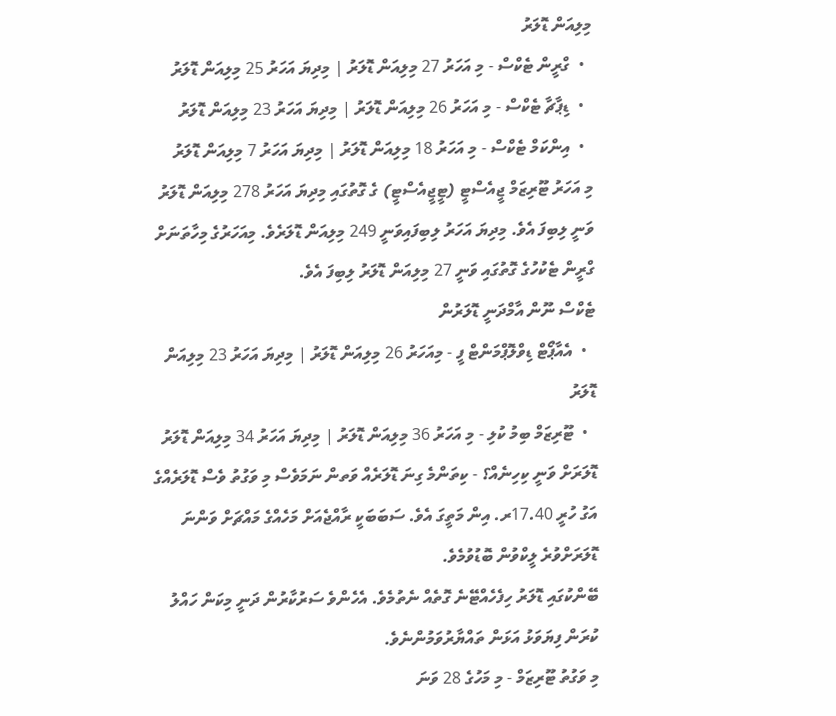މިލިއަން ޑޮލަރު
  •  ގްރީން ޓެކްސް - މި އަހަރު 27 މިލިއަން ޑޮލަރު | މިދިޔަ އަހަރު 25 މިލިއަން ޑޮލަރު
  •  ޑިޕާޗާ ޓެކްސް - މި އަހަރު 26 މިލިއަން ޑޮލަރު | މިދިޔަ އަހަރު 23 މިލިއަން ޑޮލަރު
  •  އިންކަމް ޓެކްސް - މި އަހަރު 18 މިލިއަން ޑޮލަރު | މިދިޔަ އަހަރު 7 މިލިއަން ޑޮލަރު
މި އަހަރު ޓޫރިޒަމް ޖީއެސްޓީ (ޓީޖީއެސްޓީ) ގެ ގޮތުގައި މިދިޔަ އަހަރު 278 މިލިއަން ޑޮލަރު ވަނީ ލިބިފަ އެވެ. މިދިޔަ އަހަރު ލިބިފައިވަނީ 249 މިލިއަން ޑޮލަރެވެ. މިއަހަރުގެ މިހާތަނަށް ގްރީން ޓެކުހުގެ ގޮތުގައި ވަނީ 27 މިލިއަން ޑޮލަރު ލިބިފަ އެވެ.
ޓެކްސް ނޫން އާމްދަނީ ޑޮލަރުން
  •  އެއާޕޯޓް ޑިވްލޮޕްމަންޓް ފީ - މިއަހަރު 26 މިލިއަން ޑޮލަރު | މިދިޔަ އަހަރު 23 މިލިއަން ޑޮލަރު
  •  ޓޫރިޒަމް ބިމު ކުލި - މި އަހަރު 36 މިލިއަން ޑޮލަރު | މިދިޔަ އަހަރު 34 މިލިއަން ޑޮލަރު
ޑޮލަރަށް ވަނީ ކިހިނެއް؟ - ކިތަންމެ ގިނަ ޑޮލަރެއް ވަތން ނަމަވެސް މި ވަގުތު ވެސް ޑޮލަރެއްގެ އަގު ހުރީ 17.40ރ. އިން މަތީގަ އެވެ. ސަބަބަކީ ރާއްޖެއަށް މަހެއްގެ މައްޗަށް ވަންނަ ޑޮލަރަށްވުރެ ލީކްވުން ބޮޑުވުމެވެ.
ބޭންކުގައި ޑޮލަރު ހިފެހެއްޓޭނެ ގޮތެއް ނެތުމެވެ. އެހެންވެ ސަރުކާރުން ދަނީ މިކަން ހައްލު ކުރަން ފިޔަވަޅު އަޅަން ތައްޔާރުވަމުންނެވެ.
މި ވަގުތު ޓޫރިޒަމް - މި މަހުގެ 28 ވަނަ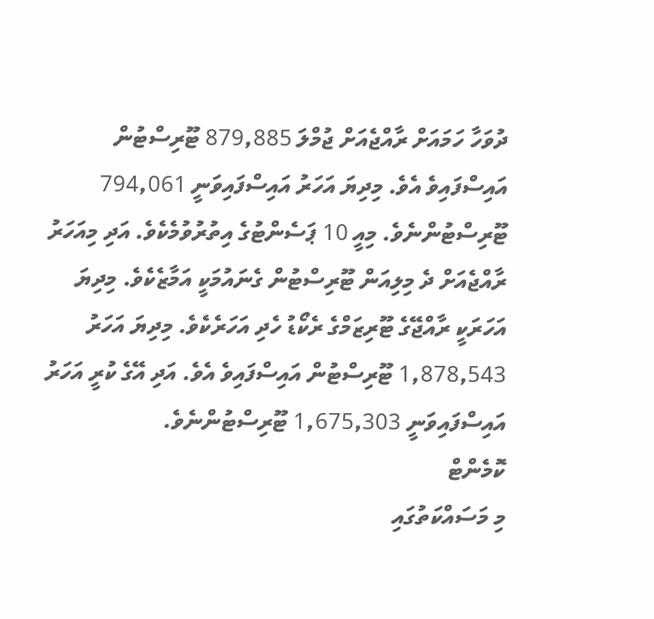ދުވަހާ ހަމައަށް ރާއްޖެއަށް ޖުމްލަ 879,885 ޓޫރިސްޓުން އައިސްފައިވެ އެވެ. މިދިޔަ އަހަރު އައިސްފައިވަނީ 794,061 ޓޫރިސްޓުންނެވެ. މިއީ 10 ޕަސެންޓުގެ އިތުރުވުމެކެވެ. އަދި މިއަހަރު ރާއްޖެއަށް ދެ މިލިއަން ޓޫރިސްޓުން ގެނައުމަކީ އަމާޒެކެވެ. މިދިޔަ އަހަރަކީ ރާއްޖޭގެ ޓޫރިޒަމްގެ ރެކޯޑު ހެދި އަހަރެކެވެ. މިދިޔަ އަހަރު 1,878,543 ޓޫރިސްޓުން އައިސްފައިވެ އެވެ. އަދި އޭގެ ކުރީ އަހަރު އައިސްފައިވަނީ 1,675,303 ޓޫރިސްޓުންނެވެ.
ކޮމެންޓް
މި މަސައްކަތުގައި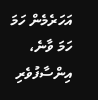އަހަރެމެން ހަމަ ހަމަ ވާނެ، އިންސާފުވެރި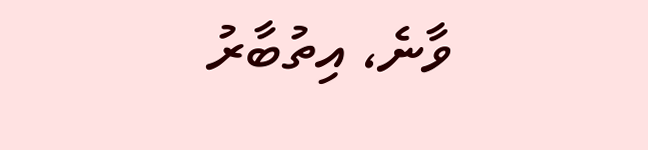ވާނެ، އިތުބާރު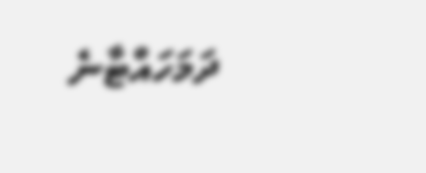ދަމަހައްޓާނެ